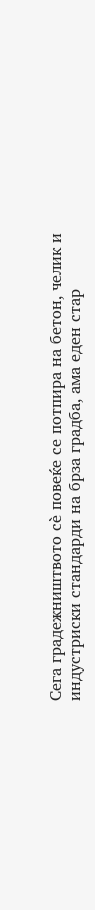Сега градежништвото сè повеќе се потпира на бетон, челик и индустриски стандарди на брза градба, ама еден стар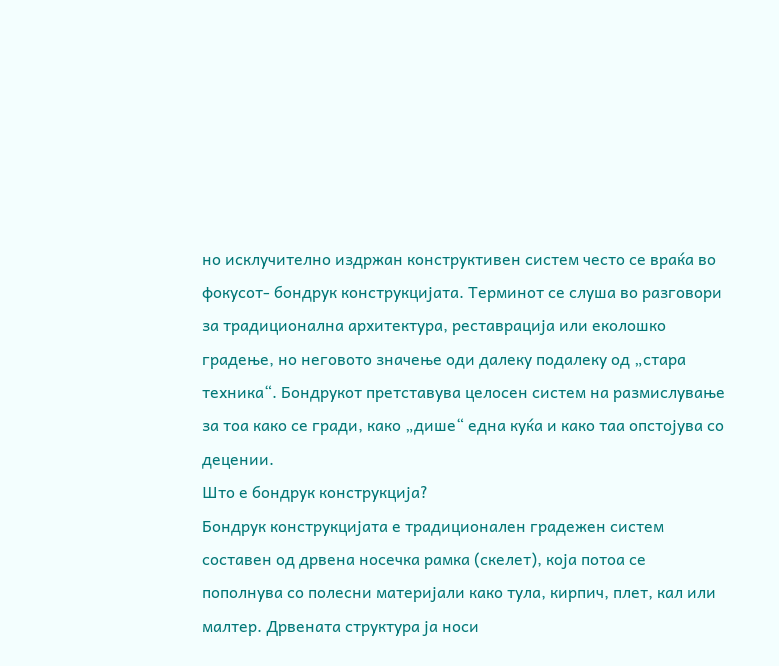но исклучително издржан конструктивен систем често се враќа во фокусот- бондрук конструкцијата. Терминот се слуша во разговори за традиционална архитектура, реставрација или еколошко градење, но неговото значење оди далеку подалеку од „стара техника“. Бондрукот претставува целосен систем на размислување за тоа како се гради, како „дише“ една куќа и како таа опстојува со децении.
Што е бондрук конструкција?
Бондрук конструкцијата е традиционален градежен систем составен од дрвена носечка рамка (скелет), која потоа се пополнува со полесни материјали како тула, кирпич, плет, кал или малтер. Дрвената структура ја носи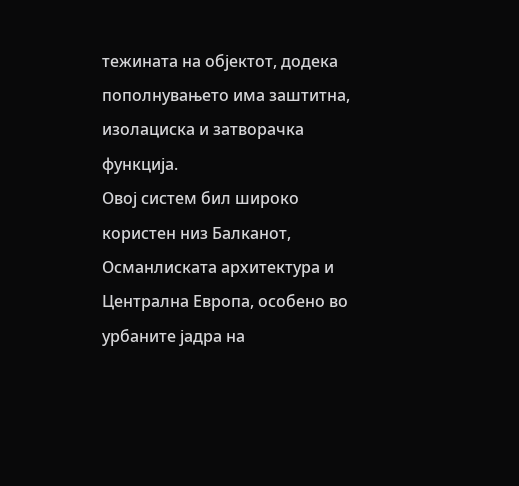тежината на објектот, додека пополнувањето има заштитна, изолациска и затворачка функција.
Овој систем бил широко користен низ Балканот, Османлиската архитектура и Централна Европа, особено во урбаните јадра на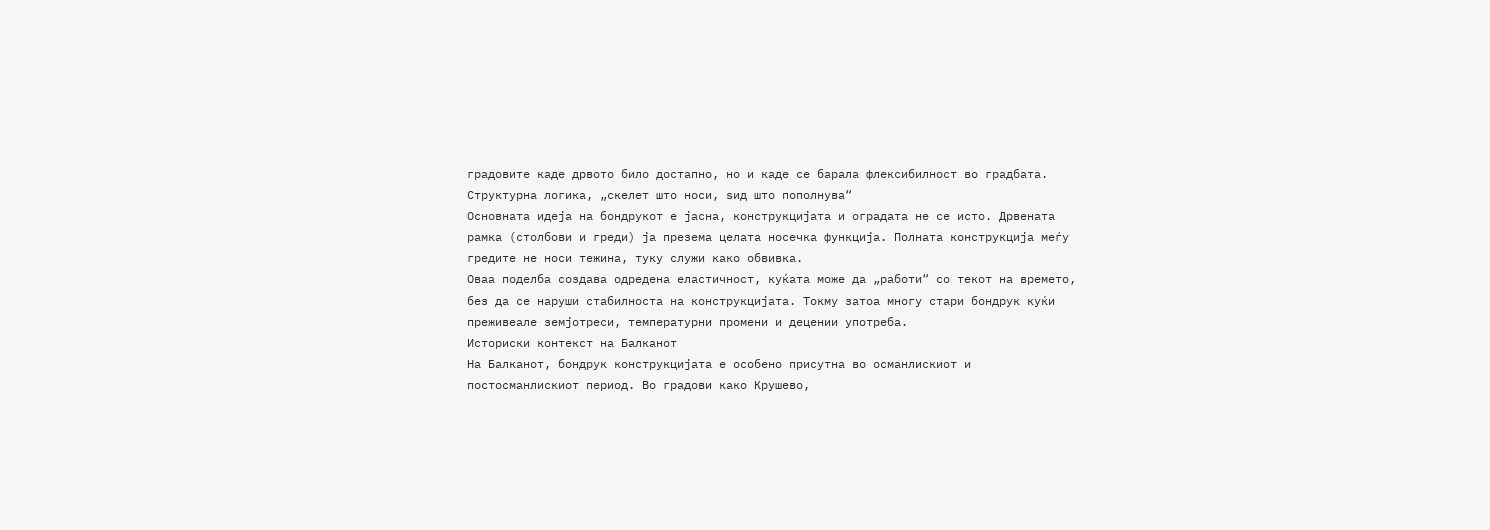градовите каде дрвото било достапно, но и каде се барала флексибилност во градбата.
Структурна логика, „скелет што носи, ѕид што пополнува“
Основната идеја на бондрукот е јасна, конструкцијата и оградата не се исто. Дрвената рамка (столбови и греди) ја презема целата носечка функција. Полната конструкција меѓу гредите не носи тежина, туку служи како обвивка.
Оваа поделба создава одредена еластичност, куќата може да „работи“ со текот на времето, без да се наруши стабилноста на конструкцијата. Токму затоа многу стари бондрук куќи преживеале земјотреси, температурни промени и децении употреба.
Историски контекст на Балканот
На Балканот, бондрук конструкцијата е особено присутна во османлискиот и постосманлискиот период. Во градови како Крушево,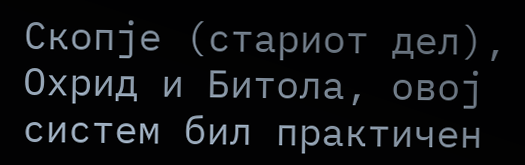Скопје (стариот дел), Охрид и Битола, овој систем бил практичен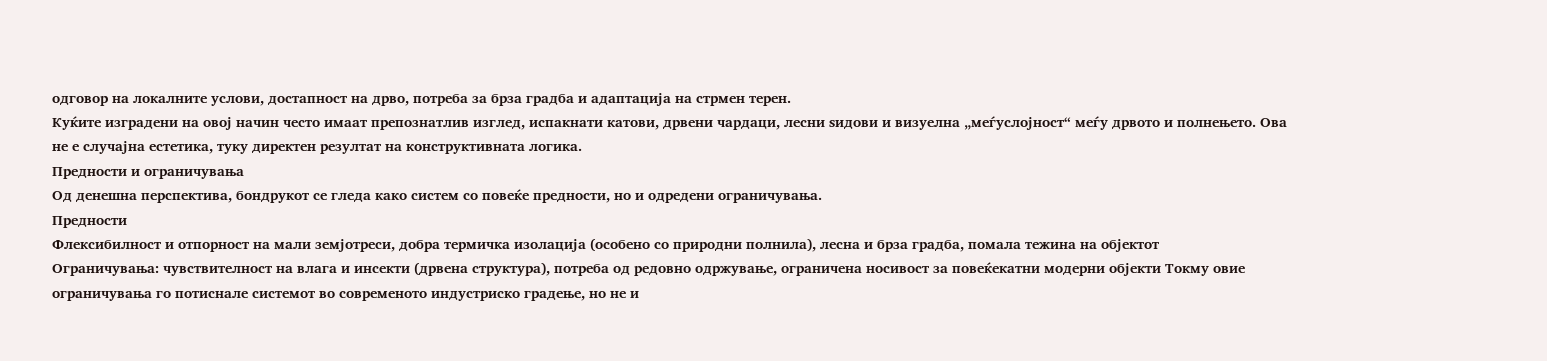одговор на локалните услови, достапност на дрво, потреба за брза градба и адаптација на стрмен терен.
Куќите изградени на овој начин често имаат препознатлив изглед, испакнати катови, дрвени чардаци, лесни ѕидови и визуелна „меѓуслојност“ меѓу дрвото и полнењето. Ова не е случајна естетика, туку директен резултат на конструктивната логика.
Предности и ограничувања
Од денешна перспектива, бондрукот се гледа како систем со повеќе предности, но и одредени ограничувања.
Предности
Флексибилност и отпорност на мали земјотреси, добра термичка изолација (особено со природни полнила), лесна и брза градба, помала тежина на објектот
Ограничувања: чувствителност на влага и инсекти (дрвена структура), потреба од редовно одржување, ограничена носивост за повеќекатни модерни објекти Токму овие ограничувања го потиснале системот во современото индустриско градење, но не и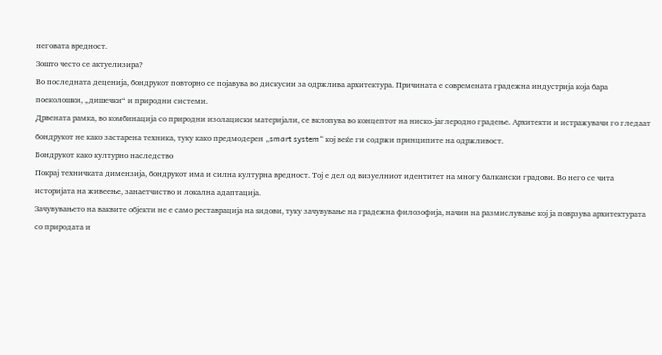неговата вредност.
Зошто често се актуелизира?
Во последната деценија, бондрукот повторно се појавува во дискусии за одржлива архитектура. Причината е современата градежна индустрија која бара поеколошки, „дишечки“ и природни системи.
Дрвената рамка, во комбинација со природни изолациски материјали, се вклопува во концептот на ниско-јаглеродно градење. Архитекти и истражувачи го гледаат бондрукот не како застарена техника, туку како предмодерен „smart system“ кој веќе ги содржи принципите на одржливост.
Бондрукот како културно наследство
Покрај техничката димензија, бондрукот има и силна културна вредност. Тој е дел од визуелниот идентитет на многу балкански градови. Во него се чита историјата на живеење, занаетчиство и локална адаптација.
Зачувувањето на ваквите објекти не е само реставрација на ѕидови, туку зачувување на градежна филозофија, начин на размислување кој ја поврзува архитектурата со природата и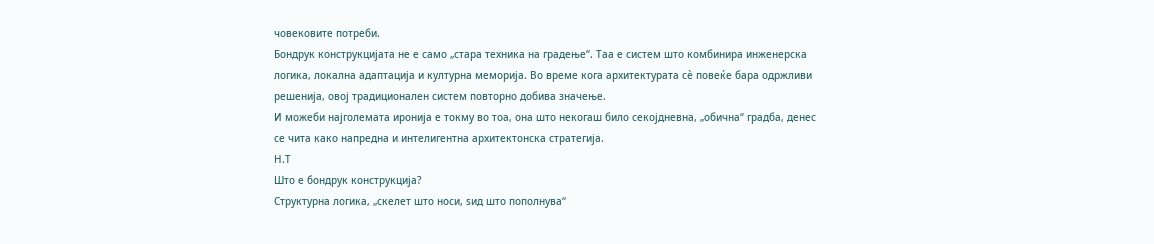човековите потреби.
Бондрук конструкцијата не е само „стара техника на градење“. Таа е систем што комбинира инженерска логика, локална адаптација и културна меморија. Во време кога архитектурата сè повеќе бара одржливи решенија, овој традиционален систем повторно добива значење.
И можеби најголемата иронија е токму во тоа, она што некогаш било секојдневна, „обична“ градба, денес се чита како напредна и интелигентна архитектонска стратегија.
Н.Т
Што е бондрук конструкција?
Структурна логика, „скелет што носи, ѕид што пополнува“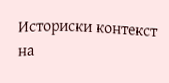Историски контекст на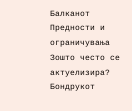Балканот
Предности и ограничувања
Зошто често се актуелизира?
Бондрукот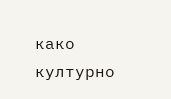како културно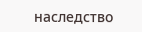наследство